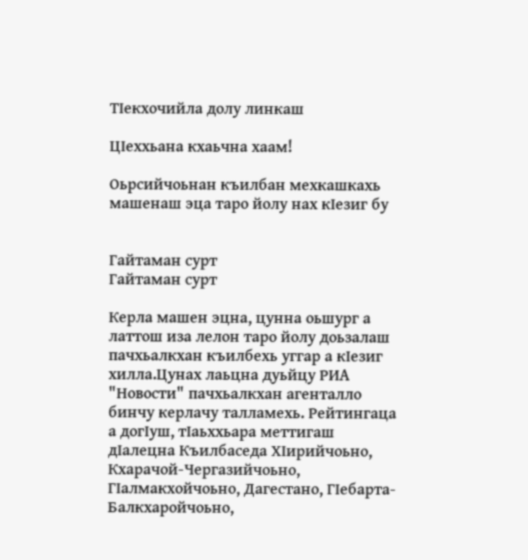ТIекхочийла долу линкаш

ЦIеххьана кхаьчна хаам!

Оьрсийчоьнан къилбан мехкашкахь машенаш эца таро йолу нах кIезиг бу


Гайтаман сурт
Гайтаман сурт

Керла машен эцна, цунна оьшург а латтош иза лелон таро йолу доьзалаш пачхьалкхан къилбехь уггар а кIезиг хилла.Цунах лаьцна дуьйцу РИА "Новости" пачхьалкхан агенталло бинчу керлачу талламехь. Рейтингаца а догIуш, тIаьххьара меттигаш дIалецна Къилбаседа ХIирийчоьно, Кхарачой-Чергазийчоьно, ГIалмакхойчоьно, Дагестано, ГIебарта-Балкхаройчоьно,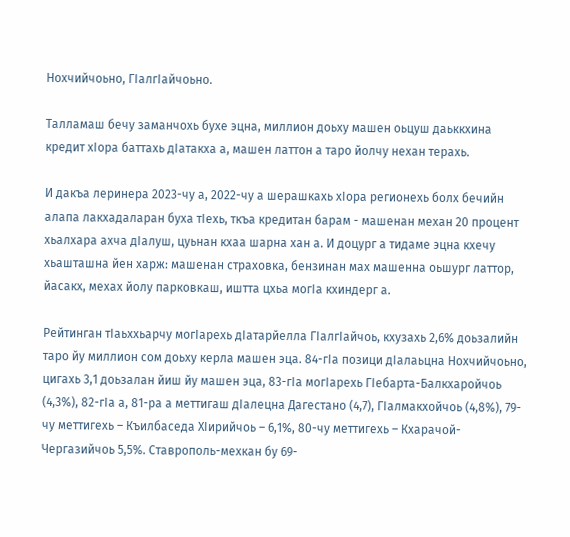Нохчийчоьно, ГIалгIайчоьно.

Талламаш бечу заманчохь бухе эцна, миллион доьху машен оьцуш даьккхина кредит хIора баттахь дIатакха а, машен латтон а таро йолчу нехан терахь.

И дакъа леринера 2023-чу а, 2022-чу а шерашкахь хIора регионехь болх бечийн алапа лакхадаларан буха тIехь, ткъа кредитан барам - машенан механ 20 процент хьалхара ахча дIалуш, цуьнан кхаа шарна хан а. И доцург а тидаме эцна кхечу хьашташна йен харж: машенан страховка, бензинан мах машенна оьшург латтор, йасакх, мехах йолу парковкаш, иштта цхьа могIа кхиндерг а.

Рейтинган тIаьххьарчу могIарехь дIатарйелла ГIалгIайчоь, кхузахь 2,6% доьзалийн таро йу миллион сом доьху керла машен эца. 84-гIа позици дIалаьцна Нохчийчоьно, цигахь 3,1 доьзалан йиш йу машен эца, 83-гIа могIарехь ГIебарта-Балкхаройчоь (4,3%), 82-гIа а, 81-ра а меттигаш дIалецна Дагестано (4,7), ГIалмакхойчоь (4,8%), 79-чу меттигехь – Къилбаседа ХIирийчоь – 6,1%, 80-чу меттигехь – Кхарачой-Чергазийчоь 5,5%. Ставрополь-мехкан бу 69-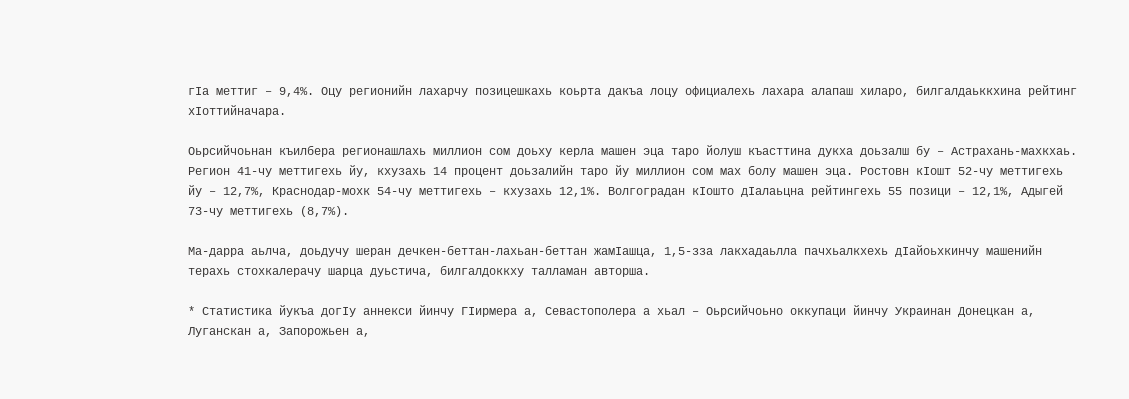гIа меттиг – 9,4%. Оцу регионийн лахарчу позицешкахь коьрта дакъа лоцу официалехь лахара алапаш хиларо, билгалдаьккхина рейтинг хIоттийначара.

Оьрсийчоьнан къилбера регионашлахь миллион сом доьху керла машен эца таро йолуш къасттина дукха доьзалш бу – Астрахань-махкхаь. Регион 41-чу меттигехь йу, кхузахь 14 процент доьзалийн таро йу миллион сом мах болу машен эца. Ростовн кIошт 52-чу меттигехь йу – 12,7%, Краснодар-мохк 54-чу меттигехь – кхузахь 12,1%. Волгоградан кIошто дIалаьцна рейтингехь 55 позици – 12,1%, Адыгей 73-чу меттигехь (8,7%).

Ма-дарра аьлча, доьдучу шеран дечкен-беттан-лахьан-беттан жамIашца, 1,5-зза лакхадаьлла пачхьалкхехь дIайоьхкинчу машенийн терахь стохкалерачу шарца дуьстича, билгалдоккху талламан авторша.

* Статистика йукъа догIу аннекси йинчу ГIирмера а, Севастополера а хьал – Оьрсийчоьно оккупаци йинчу Украинан Донецкан а, Луганскан а, Запорожьен а,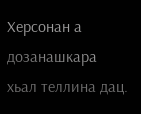Херсонан а дозанашкара хьал теллина дац.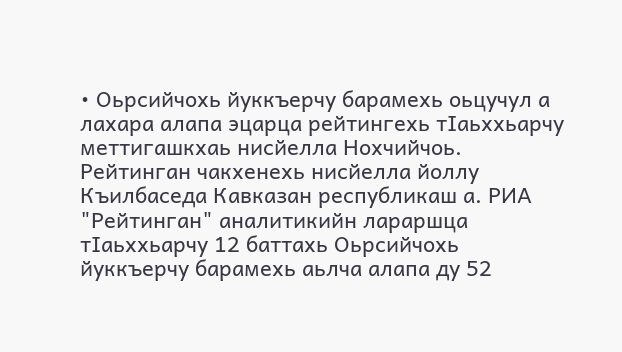• Оьрсийчохь йуккъерчу барамехь оьцучул а лахара алапа эцарца рейтингехь тIаьххьарчу меттигашкхаь нисйелла Нохчийчоь. Рейтинган чакхенехь нисйелла йоллу Къилбаседа Кавказан республикаш а. РИА "Рейтинган" аналитикийн лараршца тIаьххьарчу 12 баттахь Оьрсийчохь йуккъерчу барамехь аьлча алапа ду 52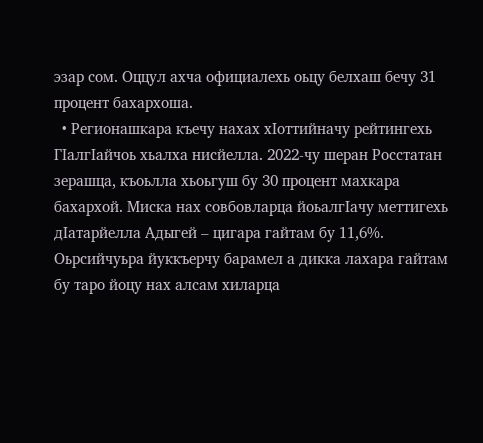эзар сом. Оццул ахча официалехь оьцу белхаш бечу 31 процент бахархоша.
  • Регионашкара къечу нахах хIоттийначу рейтингехь ГIалгIайчоь хьалха нисйелла. 2022-чу шеран Росстатан зерашца, къоьлла хьоьгуш бу 30 процент махкара бахархой. Миска нах совбовларца йоьалгIачу меттигехь дIатарйелла Адыгей – цигара гайтам бу 11,6%. Оьрсийчуьра йуккъерчу барамел а дикка лахара гайтам бу таро йоцу нах алсам хиларца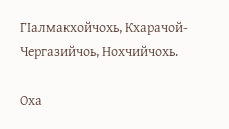ГIалмакхойчохь, Кхарачой-Чергазийчоь, Нохчийчохь.

Оха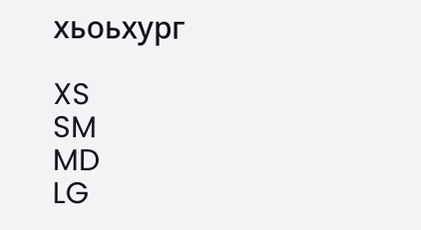хьоьхург

XS
SM
MD
LG